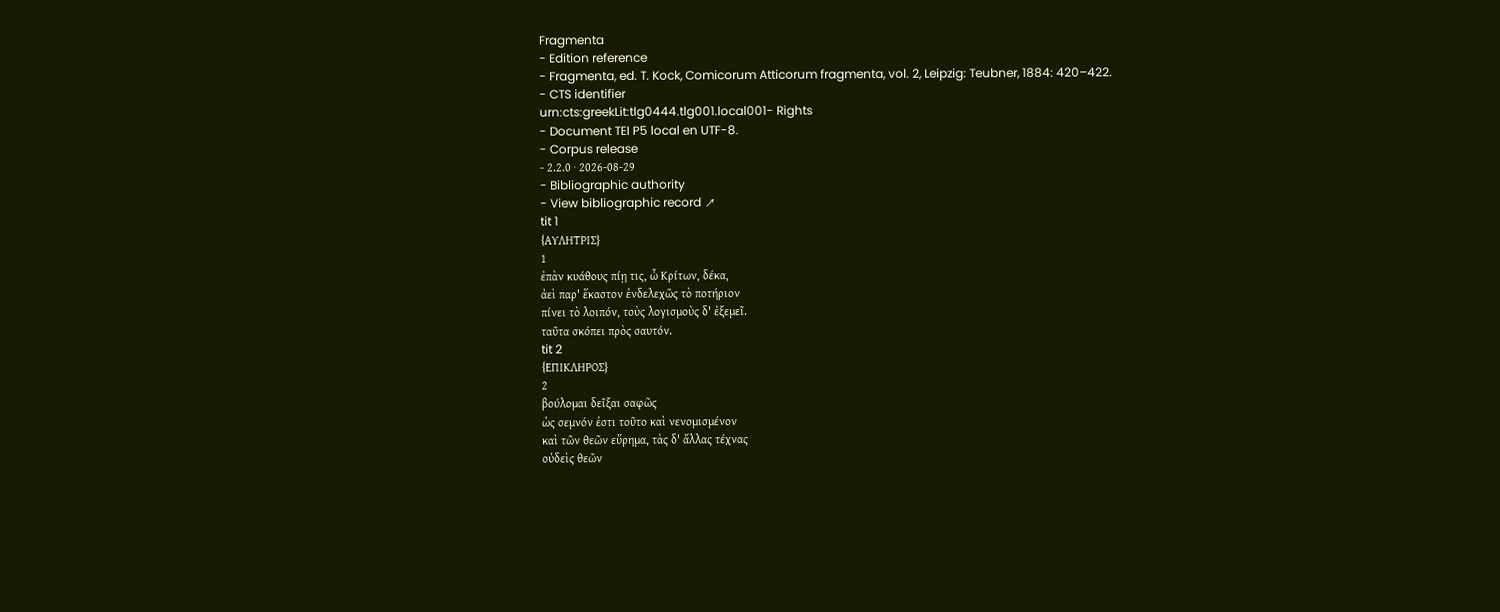Fragmenta
- Edition reference
- Fragmenta, ed. T. Kock, Comicorum Atticorum fragmenta, vol. 2, Leipzig: Teubner, 1884: 420–422.
- CTS identifier
urn:cts:greekLit:tlg0444.tlg001.local001- Rights
- Document TEI P5 local en UTF-8.
- Corpus release
- 2.2.0 · 2026-08-29
- Bibliographic authority
- View bibliographic record ↗
tit 1
{ΑΥΛΗΤΡΙΣ}
1
ἐπὰν κυάθους πίῃ τις, ὦ Κρίτων, δέκα,
ἀεὶ παρ' ἕκαστον ἐνδελεχῶς τὸ ποτήριον
πίνει τὸ λοιπόν, τοὺς λογισμοὺς δ' ἐξεμεῖ.
ταῦτα σκόπει πρὸς σαυτόν.
tit 2
{ΕΠΙΚΛΗΡΟΣ}
2
βούλομαι δεῖξαι σαφῶς
ὡς σεμνόν ἐστι τοῦτο καὶ νενομισμένον
καὶ τῶν θεῶν εὕρημα, τὰς δ' ἄλλας τέχνας
οὐδεὶς θεῶν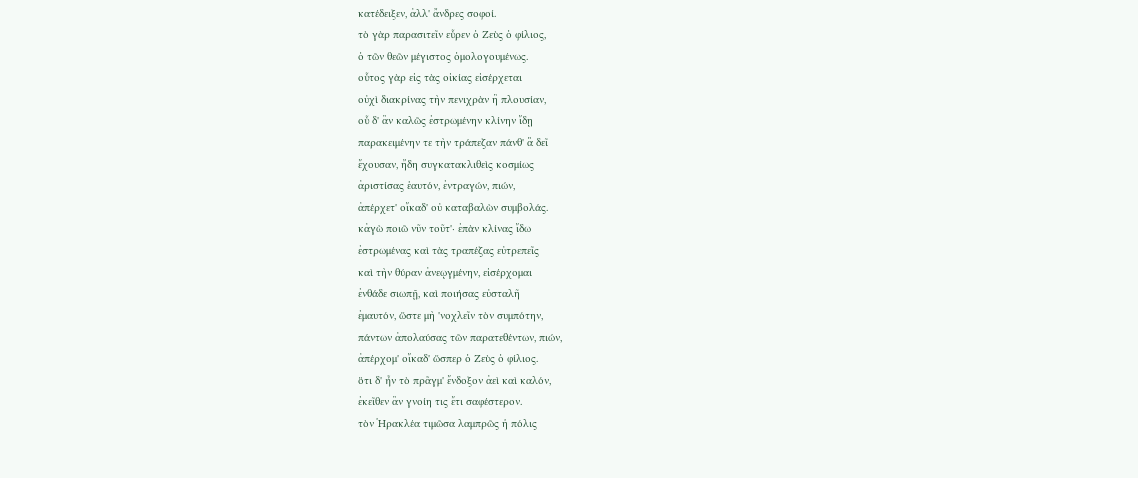κατέδειξεν, ἀλλ' ἄνδρες σοφοί.
τὸ γὰρ παρασιτεῖν εὗρεν ὁ Ζεὺς ὁ φίλιος,
ὁ τῶν θεῶν μέγιστος ὁμολογουμένως.
οὗτος γὰρ εἰς τὰς οἰκίας εἰσέρχεται
οὐχὶ διακρίνας τὴν πενιχρὰν ἢ πλουσίαν,
οὗ δ' ἂν καλῶς ἐστρωμένην κλίνην ἴδῃ
παρακειμένην τε τὴν τράπεζαν πάνθ' ἃ δεῖ
ἔχουσαν, ἤδη συγκατακλιθεὶς κοσμίως
ἀριστίσας ἑαυτόν, ἐντραγών, πιών,
ἀπέρχετ' οἴκαδ' οὐ καταβαλὼν συμβολάς.
κἀγὼ ποιῶ νῦν τοῦτ'· ἐπὰν κλίνας ἴδω
ἐστρωμένας καὶ τὰς τραπέζας εὐτρεπεῖς
καὶ τὴν θύραν ἀνεῳγμένην, εἰσέρχομαι
ἐνθάδε σιωπῇ, καὶ ποιήσας εὐσταλῆ
ἐμαυτόν, ὥστε μὴ 'νοχλεῖν τὸν συμπότην,
πάντων ἀπολαύσας τῶν παρατεθέντων, πιών,
ἀπέρχομ' οἴκαδ' ὥσπερ ὁ Ζεὺς ὁ φίλιος.
ὅτι δ' ἦν τὸ πρᾶγμ' ἔνδοξον ἀεὶ καὶ καλόν,
ἐκεῖθεν ἂν γνοίη τις ἔτι σαφέστερον.
τὸν Ἡρακλέα τιμῶσα λαμπρῶς ἡ πόλις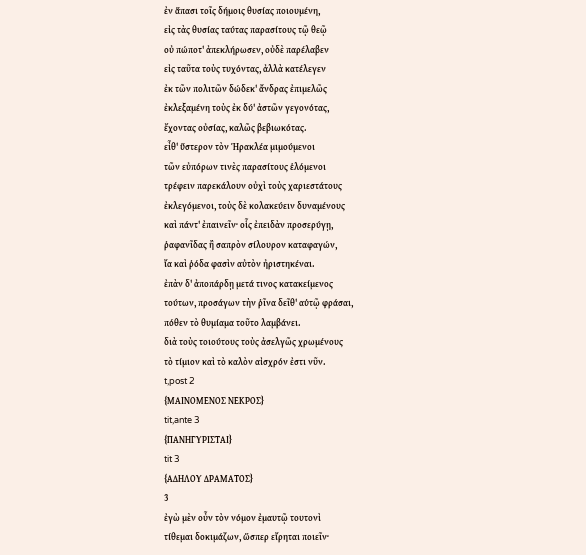ἐν ἅπασι τοῖς δήμοις θυσίας ποιουμένη,
εἰς τὰς θυσίας ταύτας παρασίτους τῷ θεῷ
οὐ πώποτ' ἀπεκλήρωσεν, οὐδὲ παρέλαβεν
εἰς ταῦτα τοὺς τυχόντας, ἀλλὰ κατέλεγεν
ἐκ τῶν πολιτῶν δώδεκ' ἄνδρας ἐπιμελῶς
ἐκλεξαμένη τοὺς ἐκ δύ' ἀστῶν γεγονότας,
ἔχοντας οὐσίας, καλῶς βεβιωκότας.
εἶθ' ὕστερον τὸν Ἡρακλέα μιμούμενοι
τῶν εὐπόρων τινὲς παρασίτους ἑλόμενοι
τρέφειν παρεκάλουν οὐχὶ τοὺς χαριεστάτους
ἐκλεγόμενοι, τοὺς δὲ κολακεύειν δυναμένους
καὶ πάντ' ἐπαινεῖν· οἷς ἐπειδὰν προσερύγῃ,
ῥαφανῖδας ἢ σαπρὸν σίλουρον καταφαγών,
ἴα καὶ ῥόδα φασὶν αὐτὸν ἠριστηκέναι.
ἐπὰν δ' ἀποπάρδῃ μετά τινος κατακείμενος
τούτων, προσάγων τὴν ῥῖνα δεῖθ' αὑτῷ φράσαι,
πόθεν τὸ θυμίαμα τοῦτο λαμβάνει.
διὰ τοὺς τοιούτους τοὺς ἀσελγῶς χρωμένους
τὸ τίμιον καὶ τὸ καλὸν αἰσχρόν ἐστι νῦν.
t,post 2
{ΜΑΙΝΟΜΕΝΟΣ ΝΕΚΡΟΣ}
tit,ante 3
{ΠΑΝΗΓΥΡΙΣΤΑΙ}
tit 3
{ΑΔΗΛΟΥ ΔΡΑΜΑΤΟΣ}
3
ἐγὼ μὲν οὖν τὸν νόμον ἐμαυτῷ τουτονὶ
τίθεμαι δοκιμάζων, ὥσπερ εἴρηται ποιεῖν·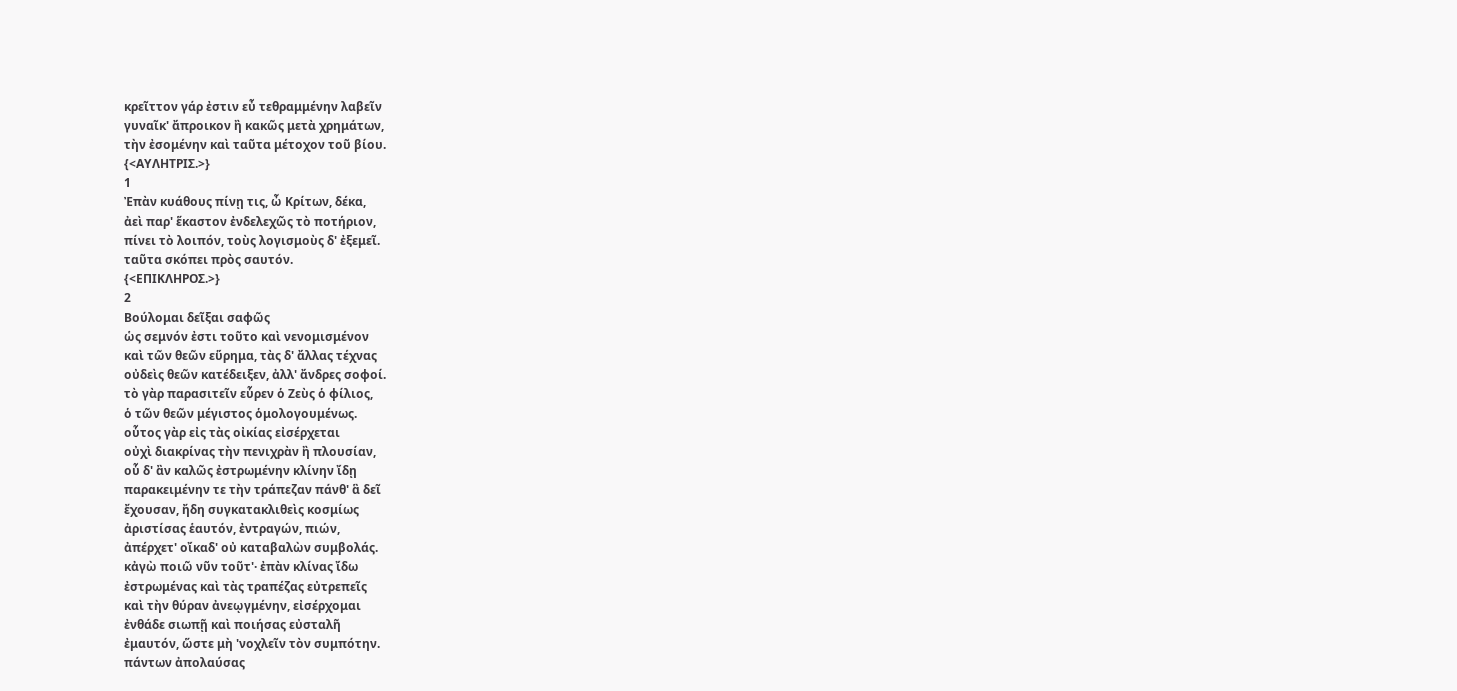κρεῖττον γάρ ἐστιν εὖ τεθραμμένην λαβεῖν
γυναῖκ' ἄπροικον ἢ κακῶς μετὰ χρημάτων,
τὴν ἐσομένην καὶ ταῦτα μέτοχον τοῦ βίου.
{<ΑΥΛΗΤΡΙΣ.>}
1
Ἐπὰν κυάθους πίνῃ τις, ὦ Κρίτων, δέκα,
ἀεὶ παρ' ἕκαστον ἐνδελεχῶς τὸ ποτήριον,
πίνει τὸ λοιπόν, τοὺς λογισμοὺς δ' ἐξεμεῖ.
ταῦτα σκόπει πρὸς σαυτόν.
{<ΕΠΙΚΛΗΡΟΣ.>}
2
Βούλομαι δεῖξαι σαφῶς
ὡς σεμνόν ἐστι τοῦτο καὶ νενομισμένον
καὶ τῶν θεῶν εὕρημα, τὰς δ' ἄλλας τέχνας
οὐδεὶς θεῶν κατέδειξεν, ἀλλ' ἄνδρες σοφοί.
τὸ γὰρ παρασιτεῖν εὗρεν ὁ Ζεὺς ὁ φίλιος,
ὁ τῶν θεῶν μέγιστος ὁμολογουμένως.
οὗτος γὰρ εἰς τὰς οἰκίας εἰσέρχεται
οὐχὶ διακρίνας τὴν πενιχρὰν ἢ πλουσίαν,
οὗ δ' ἂν καλῶς ἐστρωμένην κλίνην ἴδῃ
παρακειμένην τε τὴν τράπεζαν πάνθ' ἃ δεῖ
ἔχουσαν, ἤδη συγκατακλιθεὶς κοσμίως
ἀριστίσας ἑαυτόν, ἐντραγών, πιών,
ἀπέρχετ' οἴκαδ' οὐ καταβαλὼν συμβολάς.
κἀγὼ ποιῶ νῦν τοῦτ'· ἐπὰν κλίνας ἴδω
ἐστρωμένας καὶ τὰς τραπέζας εὐτρεπεῖς
καὶ τὴν θύραν ἀνεῳγμένην, εἰσέρχομαι
ἐνθάδε σιωπῇ καὶ ποιήσας εὐσταλῆ
ἐμαυτόν, ὥστε μὴ 'νοχλεῖν τὸν συμπότην.
πάντων ἀπολαύσας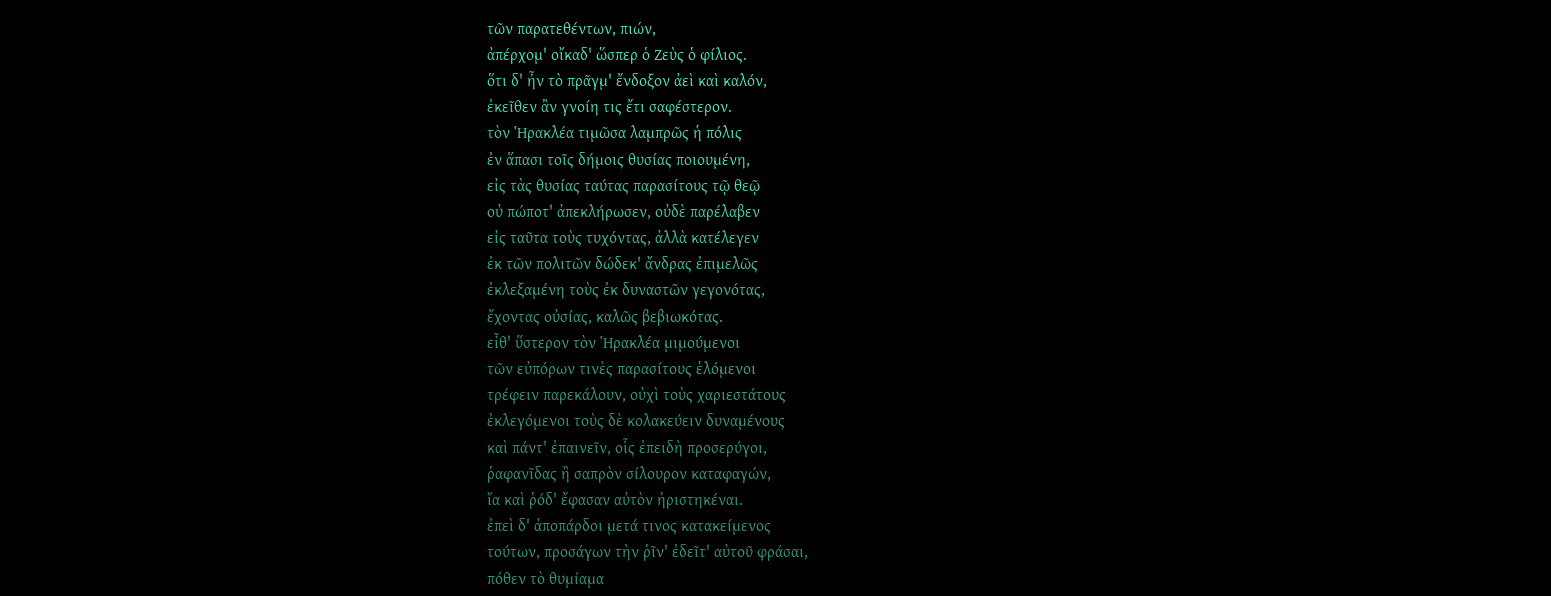τῶν παρατεθέντων, πιών,
ἀπέρχομ' οἴκαδ' ὥσπερ ὁ Ζεὺς ὁ φίλιος.
ὅτι δ' ἦν τὸ πρᾶγμ' ἔνδοξον ἀεὶ καὶ καλόν,
ἐκεῖθεν ἂν γνοίη τις ἔτι σαφέστερον.
τὸν Ἡρακλέα τιμῶσα λαμπρῶς ἡ πόλις
ἐν ἅπασι τοῖς δήμοις θυσίας ποιουμένη,
εἰς τὰς θυσίας ταύτας παρασίτους τῷ θεῷ
οὐ πώποτ' ἀπεκλήρωσεν, οὐδὲ παρέλαβεν
εἰς ταῦτα τοὺς τυχόντας, ἀλλὰ κατέλεγεν
ἐκ τῶν πολιτῶν δώδεκ' ἄνδρας ἐπιμελῶς
ἐκλεξαμένη τοὺς ἐκ δυναστῶν γεγονότας,
ἔχοντας οὐσίας, καλῶς βεβιωκότας.
εἶθ' ὕστερον τὸν Ἡρακλέα μιμούμενοι
τῶν εὐπόρων τινὲς παρασίτους ἑλόμενοι
τρέφειν παρεκάλουν, οὐχὶ τοὺς χαριεστάτους
ἐκλεγόμενοι τοὺς δὲ κολακεύειν δυναμένους
καὶ πάντ' ἐπαινεῖν, οἷς ἐπειδὴ προσερύγοι,
ῥαφανῖδας ἢ σαπρὸν σίλουρον καταφαγών,
ἴα καὶ ῥόδ' ἔφασαν αὐτὸν ἠριστηκέναι.
ἐπεὶ δ' ἀποπάρδοι μετά τινος κατακείμενος
τούτων, προσάγων τὴν ῥῖν' ἐδεῖτ' αὐτοῦ φράσαι,
πόθεν τὸ θυμίαμα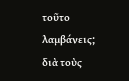τοῦτο λαμβάνεις;
διὰ τοὺς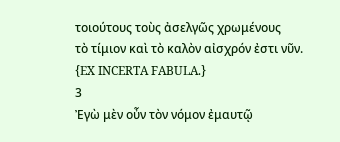τοιούτους τοὺς ἀσελγῶς χρωμένους
τὸ τίμιον καὶ τὸ καλὸν αἰσχρόν ἐστι νῦν.
{EX INCERTA FABULA.}
3
Ἐγὼ μὲν οὖν τὸν νόμον ἐμαυτῷ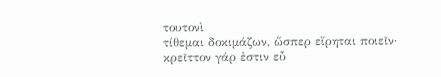τουτονὶ
τίθεμαι δοκιμάζων, ὥσπερ εἴρηται ποιεῖν·
κρεῖττον γάρ ἐστιν εὖ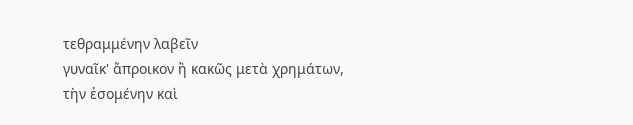τεθραμμένην λαβεῖν
γυναῖκ' ἄπροικον ἢ κακῶς μετὰ χρημάτων,
τὴν ἐσομένην καὶ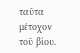ταῦτα μέτοχον τοῦ βίου.